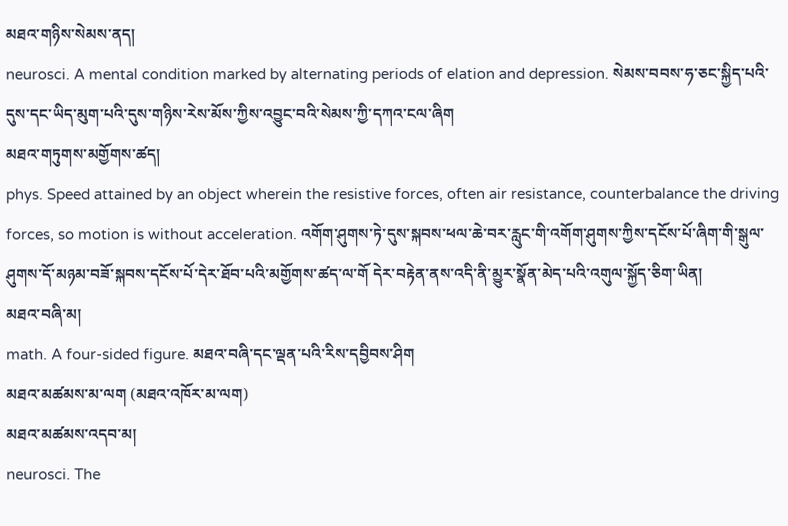མཐའ་གཉིས་སེམས་ནད།
neurosci. A mental condition marked by alternating periods of elation and depression. སེམས་བབས་ཧ་ཅང་སྐྱིད་པའི་དུས་དང་ཡིད་མུག་པའི་དུས་གཉིས་རེས་མོས་ཀྱིས་འབྱུང་བའི་སེམས་ཀྱི་དཀའ་ངལ་ཞིག
མཐའ་གཏུགས་མགྱོགས་ཚད།
phys. Speed attained by an object wherein the resistive forces, often air resistance, counterbalance the driving forces, so motion is without acceleration. འགོག་ཤུགས་ཏེ་དུས་སྐབས་ཕལ་ཆེ་བར་རླུང་གི་འགོག་ཤུགས་ཀྱིས་དངོས་པོ་ཞིག་གི་སྒུལ་ཤུགས་དོ་མཉམ་བཟོ་སྐབས་དངོས་པོ་དེར་ཐོབ་པའི་མགྱོགས་ཚད་ལ་གོ དེར་བརྟེན་ནས་འདི་ནི་མྱུར་སྣོན་མེད་པའི་འགུལ་སྐྱོད་ཅིག་ཡིན།
མཐའ་བཞི་མ།
math. A four-sided figure. མཐའ་བཞི་དང་ལྡན་པའི་རིས་དབྱིབས་ཤིག
མཐའ་མཚམས་མ་ལག (མཐའ་འཁོར་མ་ལག)
མཐའ་མཚམས་འདབ་མ།
neurosci. The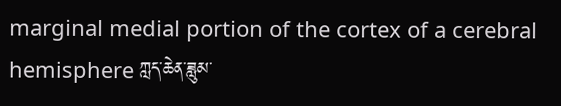marginal medial portion of the cortex of a cerebral hemisphere ཀླད་ཆེན་ཟླུམ་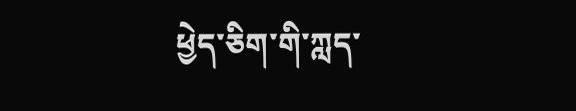ཕྱེད་ཅིག་གི་ཀླད་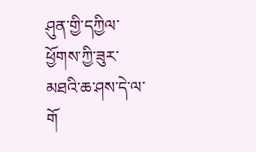ཤུན་གྱི་དཀྱིལ་ཕྱོགས་ཀྱི་ཟུར་མཐའི་ཆ་ཤས་དེ་ལ་གོ